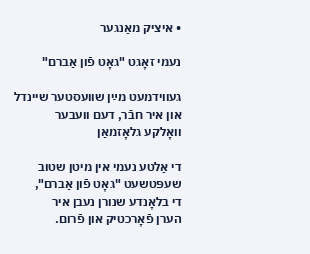• איציק מאַנגער

נעמי זאָגט "גאָט פֿון אַברם"

געווידמעט מײַן שוועסטער שיינדל
און איר חבֿר, דעם וועבער
וואָלקע גלאָזמאַן

די אַלטע נעמי אין מיטן שטוב
שעפּטשעט "גאָט פֿון אַברם",
די בלאָנדע שנורן נעבן איר
הערן פֿאָרכטיק און פֿרום.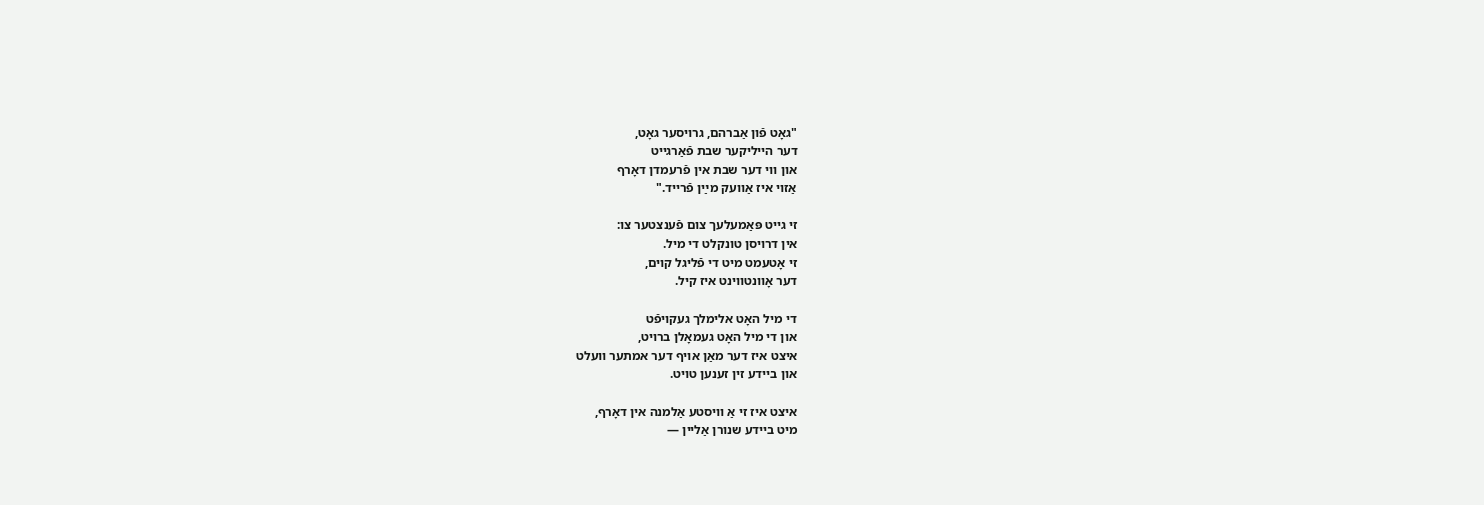"גאָט פֿון אַברהם, גרויסער גאָט,
דער הייליקער שבת פֿאַרגייט
און ווי דער שבת אין פֿרעמדן דאָרף
אַזוי איז אַוועק מײַן פֿרייד."

זי גייט פּאַמעלעך צום פֿענצטער צו:
אין דרויסן טונקלט די מיל.
זי אָטעמט מיט די פֿליגל קוים,
דער אָוונטווינט איז קיל.

די מיל האָט אלימלך געקויפֿט
און די מיל האָט געמאָלן ברויט,
איצט איז דער מאַן אויף דער אמתער וועלט
און ביידע זין זענען טויט.

איצט איז זי אַ וויסטע אַלמנה אין דאָרף,
מיט ביידע שנורן אַליין —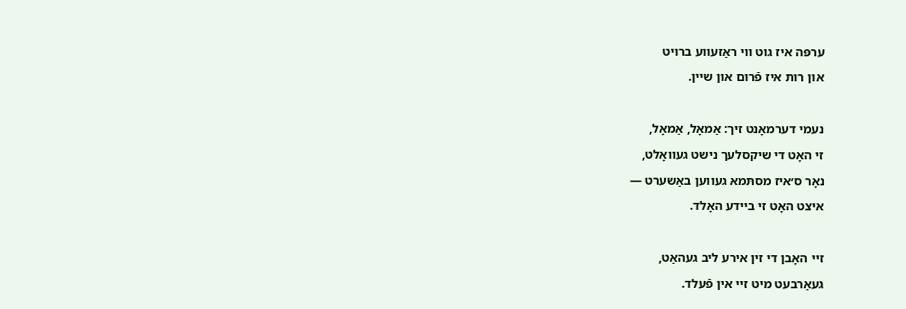ערפּה איז גוט ווי ראַזעווע ברויט
און רות איז פֿרום און שיין.

נעמי דערמאָנט זיך: אַמאָל, אַמאָל,
זי האָט די שיקסלעך נישט געוואָלט,
נאָר ס׳איז מסתּמא געווען באַשערט —
איצט האָט זי ביידע האָלד.

זיי האָבן די זין אירע ליב געהאַט,
געאַרבעט מיט זיי אין פֿעלד.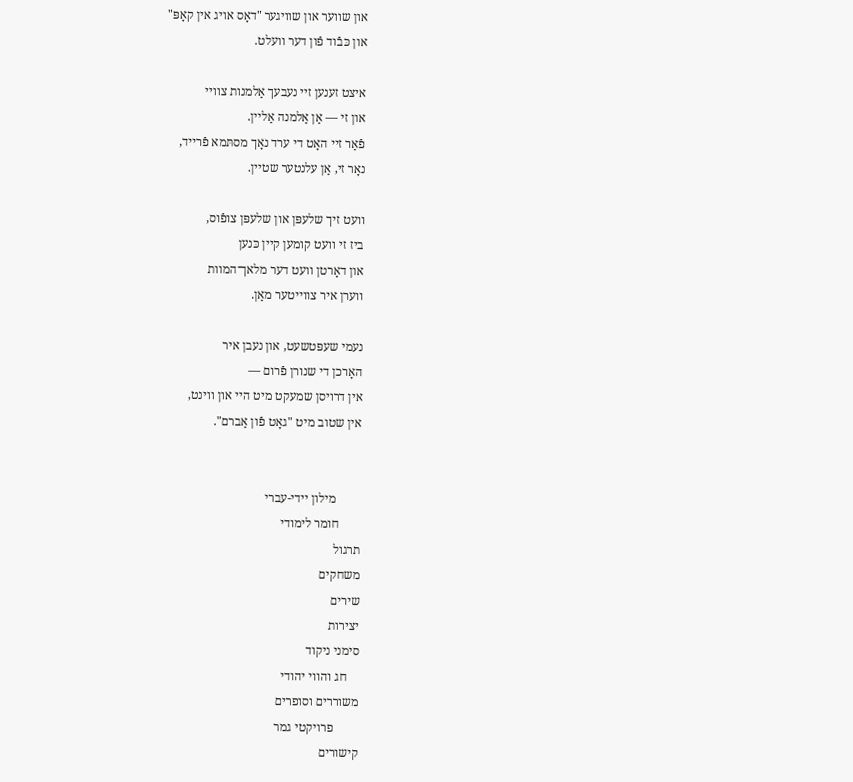און שווער און שוויגער "דאָס אויג אין קאָפּ"
און כּבֿוד פֿון דער וועלט.

איצט זענען זיי נעבעך אַלמנות צוויי
און זי — אַן אַלמנה אַליין.
פֿאַר זיי האָט די ערד נאָך מסתּמא פֿרייד,
נאָר זי, אַן עלנטער שטיין.

וועט זיך שלעפּן און שלעפּן צופֿוס,
ביז זי וועט קומען קיין כּנען
און דאָרטן וועט דער מלאך־המוות
ווערן איר צווייטער מאַן.

נעמי שעפּטשעט, און נעבן איר
האָרכן די שנורן פֿרום —
אין דרויסן שמעקט מיט היי און ווינט,
אין שטוב מיט "גאָט פֿון אַברם".


        מילון יידי-עברי
       חומר לימודי
תרגול
משחקים
שירים
יצירות
סימני ניקוד
    חג והווי יהודי
משוררים וסופרים
        פרויקטי גמר
קישורים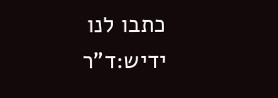כתבו לנו
ידיש:ד"ר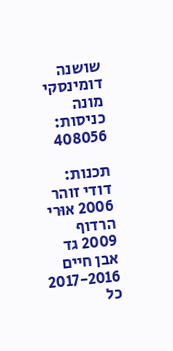שושנה דומינסקי
מונה כניסות: 408056

תכנות: דודי זוהר 2006 אוּרי הרדוף 2009 גד אבן חיים 2017-2016
כל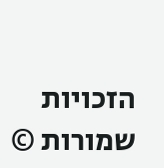הזכויות שמורות ©